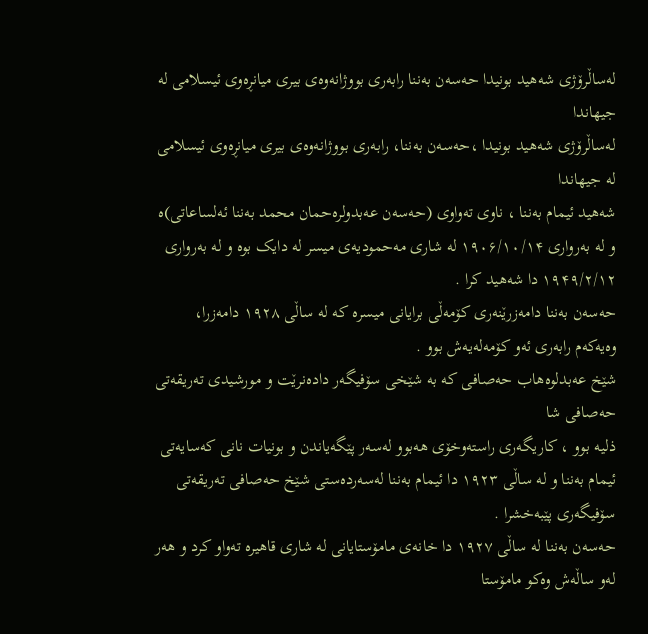لەساڵرۆژی شەهید بونیدا حەسەن بەننا رابەری بووژانەوەی بیری میانڕەوی ئیسلامی لە جیهاندا
لەساڵرۆژی شەهید بونیدا ،حەسەن بەننا، رابەری بووژانەوەی بیری میانڕەوی ئیسلامی لە جیهاندا
شەهید ئیمام بەننا ، ناوی تەواوی (حەسەن عەبدولرەحمان محمد بەننا ئەلساعاتی)ە و لە بەرواری ۱۹۰۶/۱۰/۱۴ لە شاری مەحمودیەی میسر لە دایک بوە و لە بەرواری ۱۹۴۹/۲/۱۲ دا شەهید کرا .
حەسەن بەننا دامەزرێنەری کۆمەڵی برایانی میسرە کە لە ساڵی ۱۹۲۸ دامەزرا، وەیەکەم رابەری ئەو کۆمەلەیەش بوو .
شێخ عەبدلوەهاب حەصافی کە بە شێخی سۆفیگەر دادەنرێت و مورشیدی تەریقەتی حەصافی شا
ذلیە بوو ، کاریگەری راستەوخۆی هەبوو لەسەر پێگەیاندن و بونیات نانی کەسایەتی ئیمام بەننا و لە ساڵی ۱۹۲۳ دا ئیمام بەننا لەسەردەستی شێخ حەصافی تەریقەتی سۆفیگەری پێبەخشرا .
حەسەن بەننا لە ساڵی ۱۹۲۷ دا خانەی مامۆستایانی لە شاری قاهیرە تەواو کرد و هەر لەو ساڵەش وەکو مامۆستا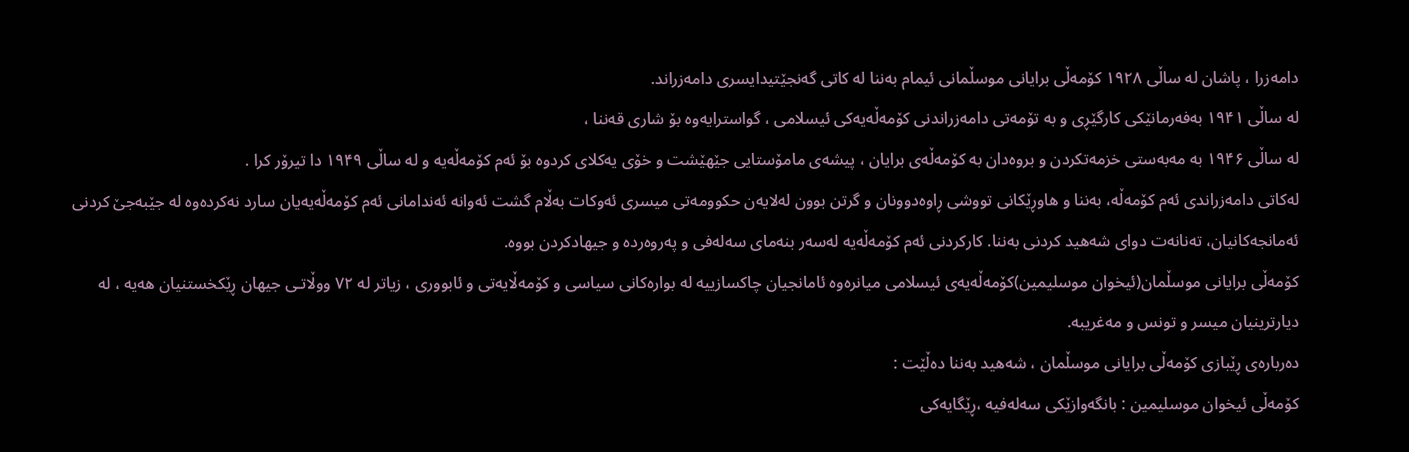دامەزرا ، پاشان لە ساڵی ۱۹۲۸ کۆمەڵی برایانی موسڵمانی ئیمام بەننا لە کاتی گەنجێتیدایسری دامەزراند.
لە ساڵی ۱۹۴۱ بەفەرمانێکی کارگێڕی و بە تۆمەتی دامەزراندنی کۆمەڵەیەکی ئیسلامی ، گواسترایەوە بۆ شاری قەننا ،
لە ساڵی ۱۹۴۶ بە مەبەستی خزمەتکردن و بروەدان بە کۆمەڵەی برایان ، پیشەی مامۆستایی جێهێشت و خۆی یەکلای کردوە بۆ ئەم کۆمەڵەیە و لە ساڵی ۱۹۴۹ دا تیرۆر کرا .
لەکاتی دامەزراندی ئەم کۆمەڵە، بەننا و ھاوڕێکانی تووشی ڕاوەدوونان و گرتن بوون لەلایەن حکوومەتی میسری ئەوکات بەڵام گشت ئەوانە ئەندامانی ئەم کۆمەڵەیەیان سارد نەکردەوە لە جێبەجێ کردنی ئەمانجەکانیان، تەنانەت دوای شەهید کردنی بەننا. کارکردنی ئەم کۆمەڵەیە لەسەر بنەمای سەلەفی و پەروەردە و جیھادکردن بووە.
کۆمەڵی برایانی موسڵمان(ئیخوان موسلیمین)کۆمەڵەیەی ئیسلامی میانرەوە ئامانجیان چاکسازییە لە بوارەکانی سیاسی و کۆمەڵایەتی و ئابووری ، زیاتر لە ۷۲ ووڵاتـی جیهان ڕێکخستنیان هەیە ، لە دیارترینیان میسر و تونس و مەغریبە.
دەربارەی ڕێبازی کۆمەڵی برایانی موسڵمان ، شەهید بەننا دەڵێت :
کۆمەڵی ئیخوان موسلیمین : بانگەوازێکی سەلەفیە ،ڕێگایەکی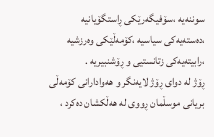سوننەیە ،سۆفیگەرێکی ڕاستگۆیانیە ،دەستەیەکی سیاسیە ،کۆمەڵێکی وەرزشیە ،رابیتەیەکی زتانستیی و ڕۆشنبیریە .
ڕۆژ لە دوای ڕۆژ لایەنگر و هەوادارانی کۆمەڵی بریانی موسڵمان ڕووی لە هەڵکشان دەکرد ،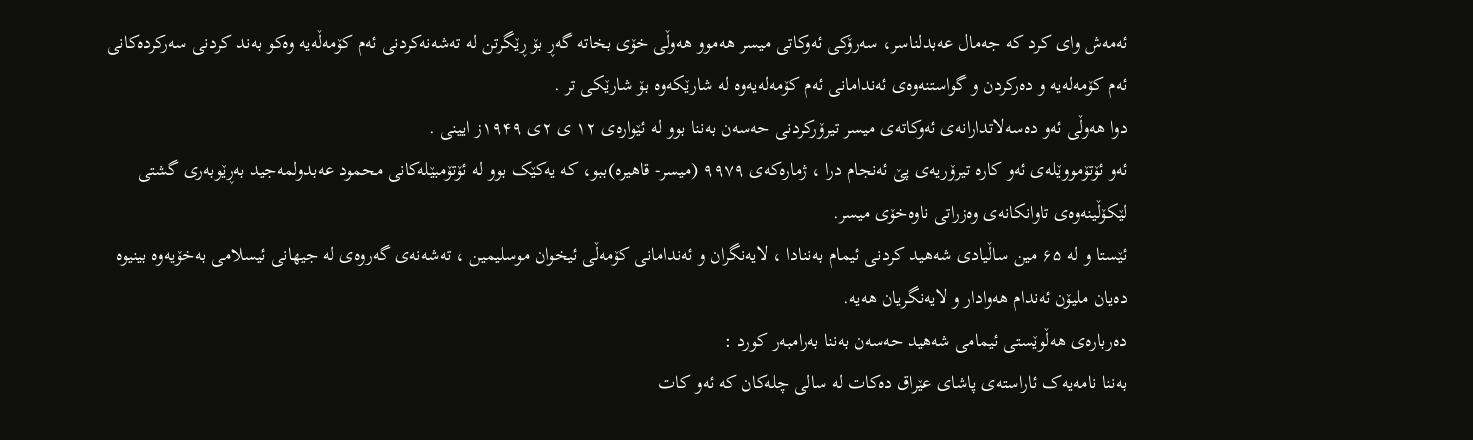ئەمەش وای کرد کە جەمال عەبدلناسر، سەرۆکی ئەوکاتی میسر هەموو هەوڵی خۆی بخاتە گەڕ بۆ ڕێگرتن لە تەشەنەکردنی ئەم کۆمەڵەیە وەکو بەند کردنی سەرکردەکانی ئەم کۆمەلەیە و دەرکردن و گواستنەوەی ئەندامانی ئەم کۆمەلەیەوە لە شارێکەوە بۆ شارێکی تر .
دوا هەوڵی ئەو دەسەلاتدارانەی ئەوکاتەی میسر تیرۆرکردنی حەسەن بەننا بوو لە ئێوارەی ۱۲ ی ۲ی ۱۹۴۹ز ایینی .
ئەو ئۆتۆمووێلەی ئەو کارە تیرۆریەی پێ ئەنجام درا ، ژمارەکەی ۹۹۷۹ (میسر- قاهیرە)ببو، کە یەکێک بوو لە ئۆتۆمبێلەکانی محمود عەبدولمەجید بەڕێوبەری گشتی لێکۆڵینەوەی تاوانکانەی وەزراتی ناوەخۆی میسر.
ئێستا و لە ۶۵ مین ساڵیادی شەهید کردنی ئیمام بەننادا ، لایەنگران و ئەندامانی کۆمەڵی ئیخوان موسلیمین ، تەشەنەی گەروەی لە جیهانی ئیسلامی بەخۆیەوە بینیوە دەیان ملیۆن ئەندام هەوادار و لایەنگریان هەیە.
دەربارەی هەڵوێستی ئیمامی شەهید حەسەن بەننا بەرامبەر کورد :
بەننا نامەیەک ئاراستەی پاشای عێراق دەکات لە سالی چلەکان کە ئەو کات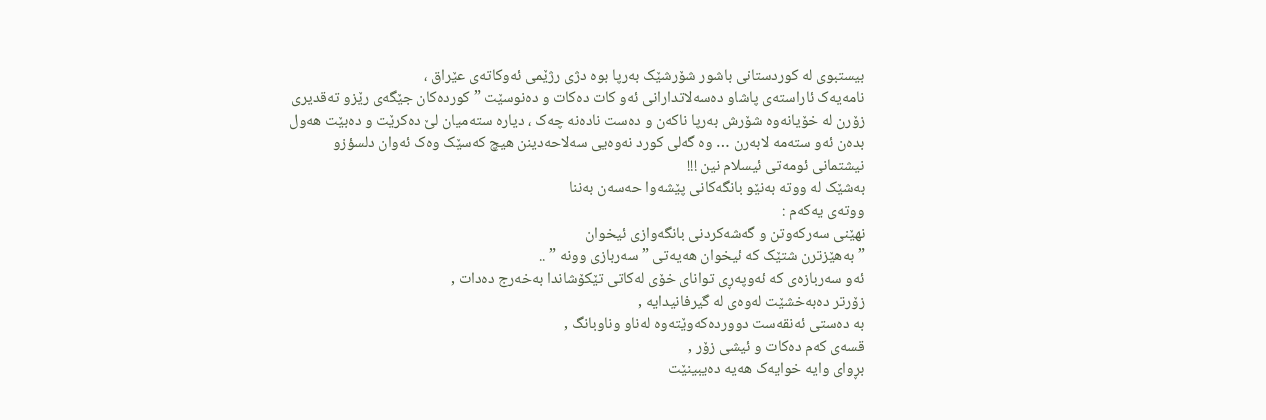بیستبوی لە کوردستانی باشور شۆرشێک بەرپا بوە دژی رژێمی ئەوکاتەی عێراق ،
نامەیەک ئاراستەی پاشاو دەسەلاتدارانی ئەو کات دەکات و دەنوسێت ” کوردەکان جێگەی رێزو تەقدیری زۆرن لە خۆیانەوە شۆرش بەرپا ناکەن و دەست نادەنە چەک ، دیارە ستەمیان لێ دەکرێت و دەبێت هەول بدەن ئەو ستەمە لابەرن … وە گەلی کورد نەوەیی سەلاحەدینن هیچ کەسێک وەک ئەوان دلسؤزو نیشتمانی ئومەتی ئیسلام نین !!!
بەشێک لە ووتە بەنێو بانگەکانی پێشەوا حەسەن بەننا
ووتەی یەکەم :
نهێنی سەرکەوتن و گەشەکردنی بانگەوازی ئیخوان
” بەھێزترن شتێک کە ئیخوان ھەیەتی ” سەربازی وونە ” ..
ئەو سەربازەی کە ئەوپەڕی توانای خۆی لەکاتی تێکۆشاندا بەخەرج دەدات ,
زۆرتر دەبەخشێت لەوەی لە گیرفانیدایە ,
بە دەستی ئەنقەست دووردەکەوێتەوە لەناو وناوبانگ ,
قسەی کەم دەکات و ئیشی زۆر ,
بڕوای وایە خوایەک ھەیە دەیبینێت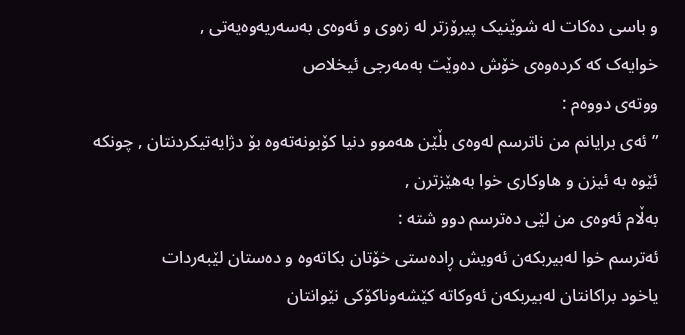و باسی دەکات لە شوێنیک پیرۆزتر لە زەوی و ئەوەی بەسەریەوەیەتی ,
خوایەک کە کردەوەی خۆش دەوێت بەمەرجی ئیخلاص
ووتەی دووەم :
” ئەی برایانم من ناترسم لەوەی بڵێن ھەموو دنیا کۆبونەتەوە بۆ دژایەتیکردنتان , چونکە ئێوە بە ئیزن و ھاوکاری خوا بەھێزترن ,
بەڵام ئەوەی من لێی دەترسم دوو شتە :
ئەترسم خوا لەبیربکەن ئەویش ڕادەستی خۆتان بکاتەوە و دەستان لێبەردات
یاخود براکانتان لەبیربکەن ئەوکاتە کێشەوناکۆکی نێوانتان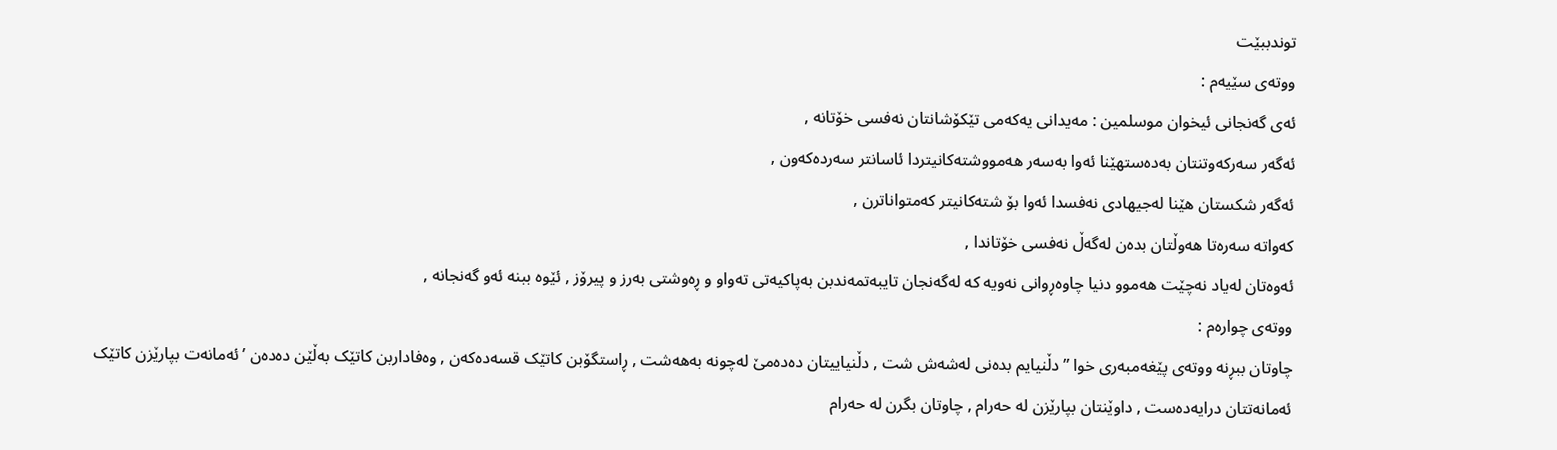توندببێت
ووتەی سێیەم :
ئەی گەنجانی ئیخوان موسلمین : مەیدانی یەکەمی تێکۆشانتان نەفسی خۆتانە ,
ئەگەر سەرکەوتنتان بەدەستھێنا ئەوا بەسەر ھەمووشتەکانیتردا ئاسانتر سەردەکەون ,
ئەگەر شکستان ھێنا لەجیھادی نەفسدا ئەوا بۆ شتەکانیتر کەمتواناترن ,
کەواتە سەرەتا ھەوڵتان بدەن لەگەڵ نەفسی خۆتاندا ,
ئەوەتان لەیاد نەچێت ھەموو دنیا چاوەڕوانی نەویه کە لەگەنجان تایبەتمەندبن بەپاکیەتی تەواو و ڕەوشتی بەرز و پیرۆز , ئێوە ببنە ئەو گەنجانە ,
ووتەی چوارەم :
چاوتان ببڕنە ووتەی پێغەمبەری خوا ” دڵنیایم بدەنی لەشەش شت , دڵنیاییتان دەدەمێ لەچونە بەھەشت , ڕاستگۆبن کاتێک قسەدەکەن , وەفاداربن کاتێک بەڵێن دەدەن ’ ئەمانەت بپارێزن کاتێک ئەمانەتتان درایەدەست , داوێنتان بپارێزن لە حەرام , چاوتان بگرن لە حەرام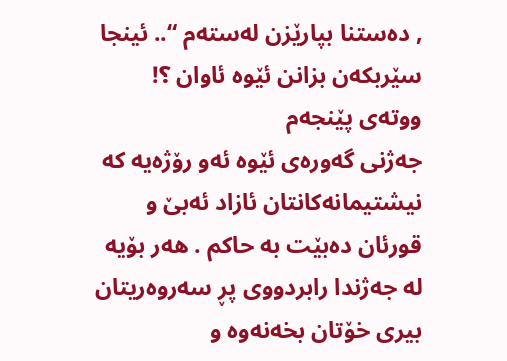, دەستنا بپارێزن لەستەم “.. ئینجا سێربکەن بزانن ئێوە ئاوان ؟!
ووتەی پێنجەم
جەژنی گەورەی ئێوە ئەو رۆژەیە کە نیشتیمانەکانتان ئازاد ئەبێ و قورئان دەبێت بە حاکم . هەر بۆیە لە جەژندا رابردووی پڕ سەروەریتان بیری خۆتان بخەنەوە و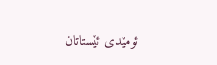ئومێدی ئێستاتان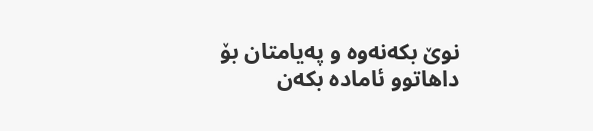نوێ بکەنەوە و پەیامتان بۆ داهاتوو ئامادە بکەن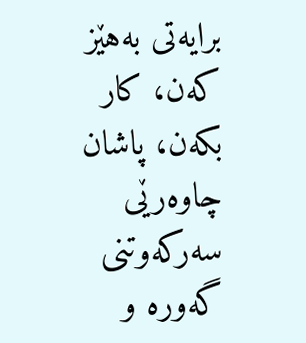برایەتی بەهێز کەن، کار بکەن، پاشان چاوەرێی سەرکەوتنی گەورە و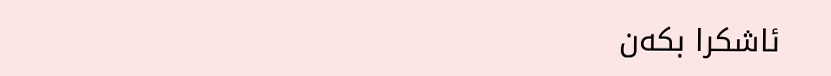ئاشکرا بکەن